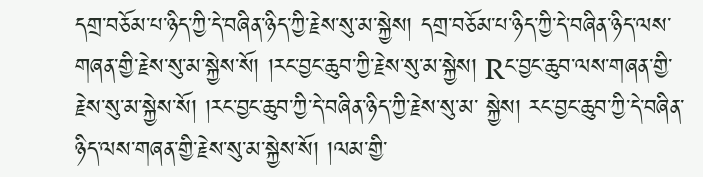དགྲ་བཅོམ་པ་ཉིད་ཀྱི་དེ་བཞིན་ཉིད་ཀྱི་རྗེས་སུ་མ་སྐྱེས། དགྲ་བཅོམ་པ་ཉིད་ཀྱི་དེ་བཞིན་ཉིད་ལས་གཞན་གྱི་རྗེས་སུ་མ་སྐྱེས་སོ། །རང་བྱང་ཆུབ་ཀྱི་རྗེས་སུ་མ་སྐྱེས། Rང་བྱང་ཆུབ་ལས་གཞན་གྱི་རྗེས་སུ་མ་སྐྱེས་སོ། །རང་བྱང་ཆུབ་ཀྱི་དེ་བཞིན་ཉིད་ཀྱི་རྗེས་སུ་མ་ སྐྱེས། རང་བྱང་ཆུབ་ཀྱི་དེ་བཞིན་ཉིད་ལས་གཞན་གྱི་རྗེས་སུ་མ་སྐྱེས་སོ། །ལམ་གྱི་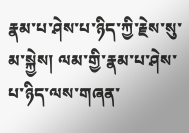རྣམ་པ་ཤེས་པ་ཉིད་ཀྱི་རྗེས་སུ་མ་སྐྱེས། ལམ་གྱི་རྣམ་པ་ཤེས་པ་ཉིད་ལས་གཞན་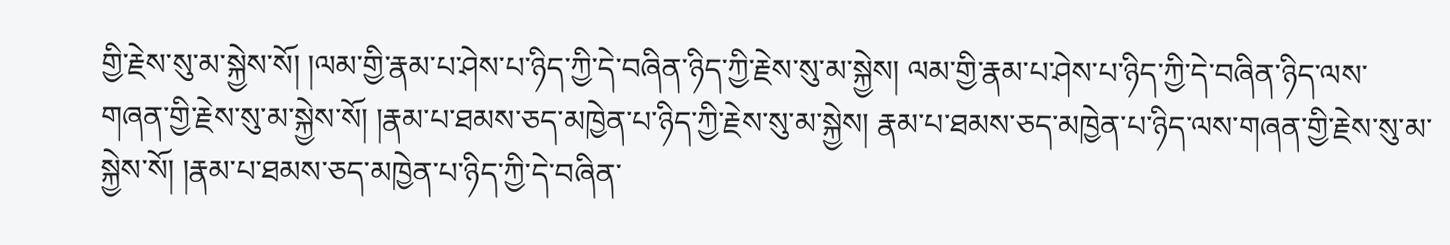གྱི་རྗེས་སུ་མ་སྐྱེས་སོ། །ལམ་གྱི་རྣམ་པ་ཤེས་པ་ཉིད་ཀྱི་དེ་བཞིན་ཉིད་ཀྱི་རྗེས་སུ་མ་སྐྱེས། ལམ་གྱི་རྣམ་པ་ཤེས་པ་ཉིད་ཀྱི་དེ་བཞིན་ཉིད་ལས་གཞན་གྱི་རྗེས་སུ་མ་སྐྱེས་སོ། །རྣམ་པ་ཐམས་ཅད་མཁྱེན་པ་ཉིད་ཀྱི་རྗེས་སུ་མ་སྐྱེས། རྣམ་པ་ཐམས་ཅད་མཁྱེན་པ་ཉིད་ལས་གཞན་གྱི་རྗེས་སུ་མ་སྐྱེས་སོ། །རྣམ་པ་ཐམས་ཅད་མཁྱེན་པ་ཉིད་ཀྱི་དེ་བཞིན་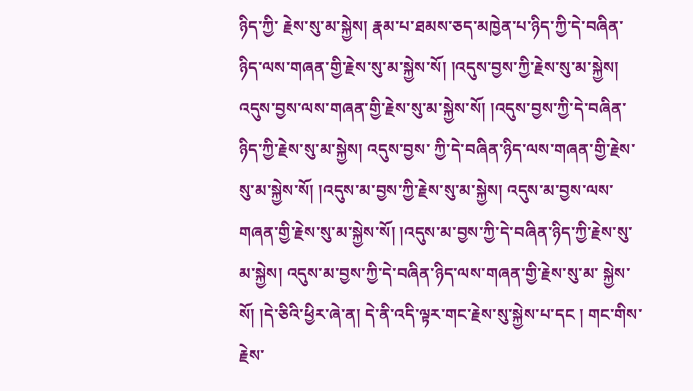ཉིད་ཀྱི་ རྗེས་སུ་མ་སྐྱེས། རྣམ་པ་ཐམས་ཅད་མཁྱེན་པ་ཉིད་ཀྱི་དེ་བཞིན་ཉིད་ལས་གཞན་གྱི་རྗེས་སུ་མ་སྐྱེས་སོ། །འདུས་བྱས་ཀྱི་རྗེས་སུ་མ་སྐྱེས། འདུས་བྱས་ལས་གཞན་གྱི་རྗེས་སུ་མ་སྐྱེས་སོ། །འདུས་བྱས་ཀྱི་དེ་བཞིན་ཉིད་ཀྱི་རྗེས་སུ་མ་སྐྱེས། འདུས་བྱས་ ཀྱི་དེ་བཞིན་ཉིད་ལས་གཞན་གྱི་རྗེས་སུ་མ་སྐྱེས་སོ། །འདུས་མ་བྱས་ཀྱི་རྗེས་སུ་མ་སྐྱེས། འདུས་མ་བྱས་ལས་གཞན་གྱི་རྗེས་སུ་མ་སྐྱེས་སོ། །འདུས་མ་བྱས་ཀྱི་དེ་བཞིན་ཉིད་ཀྱི་རྗེས་སུ་མ་སྐྱེས། འདུས་མ་བྱས་ཀྱི་དེ་བཞིན་ཉིད་ལས་གཞན་གྱི་རྗེས་སུ་མ་ སྐྱེས་སོ། །དེ་ཅིའི་ཕྱིར་ཞེ་ན། དེ་ནི་འདི་ལྟར་གང་རྗེས་སུ་སྐྱེས་པ་དང ། གང་གིས་རྗེས་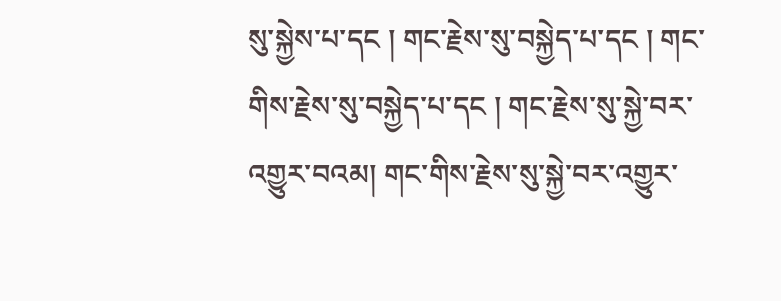སུ་སྐྱེས་པ་དང ། གང་རྗེས་སུ་བསྐྱེད་པ་དང ། གང་གིས་རྗེས་སུ་བསྐྱེད་པ་དང ། གང་རྗེས་སུ་སྐྱེ་བར་འགྱུར་བའམ། གང་གིས་རྗེས་སུ་སྐྱེ་བར་འགྱུར་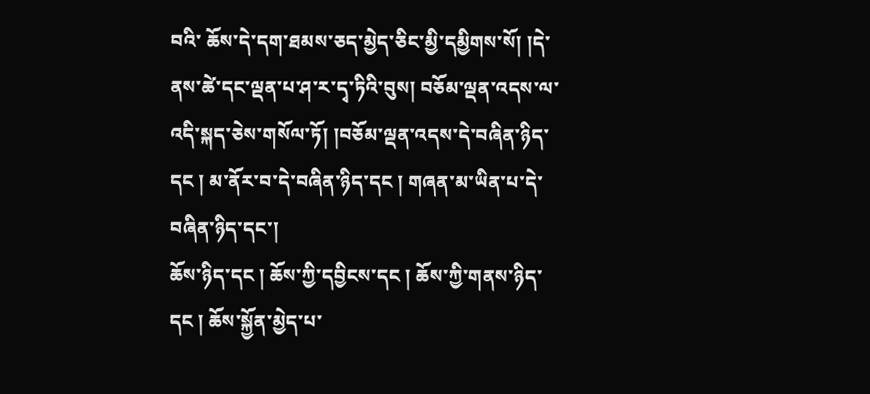བའི་ ཆོས་དེ་དག་ཐམས་ཅད་མྱེད་ཅིང་མྱི་དམྱིགས་སོ། །དེ་ནས་ཚེ་དང་ལྡན་པ་ཤ་ར་དྭ་ཏིའི་བུས། བཅོམ་ལྡན་འདས་ལ་འདི་སྐད་ཅེས་གསོལ་ཏོ། །བཅོམ་ལྡན་འདས་དེ་བཞིན་ཉིད་དང ། མ་ནོར་བ་དེ་བཞིན་ཉིད་དང ། གཞན་མ་ཡིན་པ་དེ་བཞིན་ཉིད་དང་།
ཆོས་ཉིད་དང ། ཆོས་ཀྱི་དབྱིངས་དང ། ཆོས་ཀྱི་གནས་ཉིད་དང ། ཆོས་སྐྱོན་མྱེད་པ་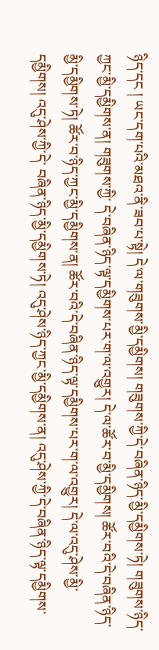ཉིད་དང ། ཡང་དག་པའི་མཐའ་ནི་ཟབ་པ་སྟེ། དེ་ལ་གཟུགས་མྱི་དམྱིགས། གཟུགས་ཀྱི་དེ་བཞིན་ཉིད་མྱི་དམྱིགས་ཏེ། གཟུགས་ཉིད་ཀྱང་མྱི་དམྱིགས་ན། གཟུགས་ཀྱི་ དེ་བཞིན་ཉིད་ལྟ་དམྱིགས་པར་ག་ལ་འགྱུར། དེ་ལ་ཚོར་བ་མྱི་དམྱིགས། ཚོར་བའི་དེ་བཞིན་ཉིད་མྱི་དམྱིགས་ཏེ། ཚོར་བ་ཉིད་ཀྱང་མྱི་དམྱིགས་ན། ཚོར་བའི་དེ་བཞིན་ཉིད་ལྟ་དམྱིགས་པར་ག་ལ་འགྱུར། དེ་ལ་འདུ་ཤེས་མྱི་དམྱིགས། འདུ་ཤེས་ཀྱི་དེ་ བཞིན་ཉིད་མྱི་དམྱིགས་ཏེ། འདུ་ཤེས་ཉིད་ཀྱང་མྱི་དམྱིགས་ན། འདུ་ཤེས་ཀྱི་དེ་བཞིན་ཉིད་ལྟ་དམྱིགས་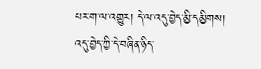པར་ག་ལ་འགྱུར། དེ་ལ་འདུ་བྱེད་མྱི་དམྱིགས། འདུ་བྱེད་ཀྱི་དེ་བཞིན་ཉིད་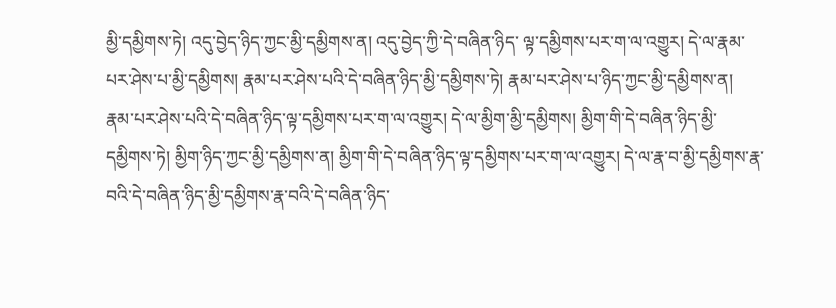མྱི་དམྱིགས་ཏེ། འདུ་བྱེད་ཉིད་ཀྱང་མྱི་དམྱིགས་ན། འདུ་བྱེད་ཀྱི་དེ་བཞིན་ཉིད་ ལྟ་དམྱིགས་པར་ག་ལ་འགྱུར། དེ་ལ་རྣམ་པར་ཤེས་པ་མྱི་དམྱིགས། རྣམ་པར་ཤེས་པའི་དེ་བཞིན་ཉིད་མྱི་དམྱིགས་ཏེ། རྣམ་པར་ཤེས་པ་ཉིད་ཀྱང་མྱི་དམྱིགས་ན། རྣམ་པར་ཤེས་པའི་དེ་བཞིན་ཉིད་ལྟ་དམྱིགས་པར་ག་ལ་འགྱུར། དེ་ལ་མྱིག་མྱི་དམྱིགས། མྱིག་གི་དེ་བཞིན་ཉིད་མྱི་དམྱིགས་ཏེ། མྱིག་ཉིད་ཀྱང་མྱི་དམྱིགས་ན། མྱིག་གི་དེ་བཞིན་ཉིད་ལྟ་དམྱིགས་པར་ག་ལ་འགྱུར། དེ་ལ་རྣ་བ་མྱི་དམྱིགས་རྣ་བའི་དེ་བཞིན་ཉིད་མྱི་དམྱིགས་རྣ་བའི་དེ་བཞིན་ཉིད་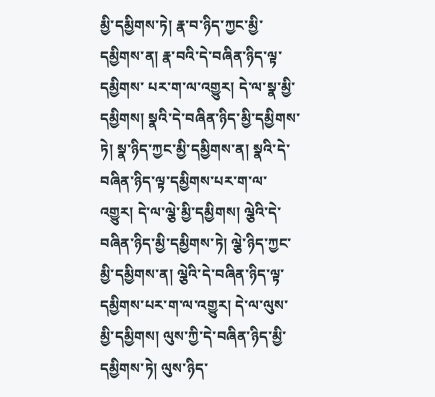མྱི་དམྱིགས་ཏེ། རྣ་བ་ཉིད་ཀྱང་མྱི་དམྱིགས་ན། རྣ་བའི་དེ་བཞིན་ཉིད་ལྟ་དམྱིགས་ པར་ག་ལ་འགྱུར། དེ་ལ་སྣ་མྱི་དམྱིགས། སྣའི་དེ་བཞིན་ཉིད་མྱི་དམྱིགས་ཏེ། སྣ་ཉིད་ཀྱང་མྱི་དམྱིགས་ན། སྣའི་དེ་བཞིན་ཉིད་ལྟ་དམྱིགས་པར་ག་ལ་འགྱུར། དེ་ལ་ལྕེ་མྱི་དམྱིགས། ལྕེའི་དེ་བཞིན་ཉིད་མྱི་དམྱིགས་ཏེ། ལྕེ་ཉིད་ཀྱང་མྱི་དམྱིགས་ན། ལྕེའི་དེ་བཞིན་ཉིད་ལྟ་དམྱིགས་པར་ག་ལ་འགྱུར། དེ་ལ་ལུས་མྱི་དམྱིགས། ལུས་ཀྱི་དེ་བཞིན་ཉིད་མྱི་དམྱིགས་ཏེ། ལུས་ཉིད་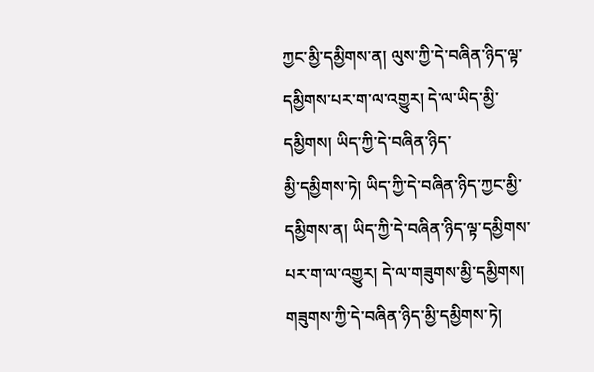ཀྱང་མྱི་དམྱིགས་ན། ལུས་ཀྱི་དེ་བཞིན་ཉིད་ལྟ་དམྱིགས་པར་ག་ལ་འགྱུར། དེ་ལ་ཡིད་མྱི་དམྱིགས། ཡིད་ཀྱི་དེ་བཞིན་ཉིད་
མྱི་དམྱིགས་ཏེ། ཡིད་ཀྱི་དེ་བཞིན་ཉིད་ཀྱང་མྱི་དམྱིགས་ན། ཡིད་ཀྱི་དེ་བཞིན་ཉིད་ལྟ་དམྱིགས་པར་ག་ལ་འགྱུར། དེ་ལ་གཟུགས་མྱི་དམྱིགས། གཟུགས་ཀྱི་དེ་བཞིན་ཉིད་མྱི་དམྱིགས་ཏེ།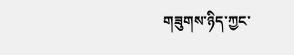གཟུགས་ཉིད་ཀྱང་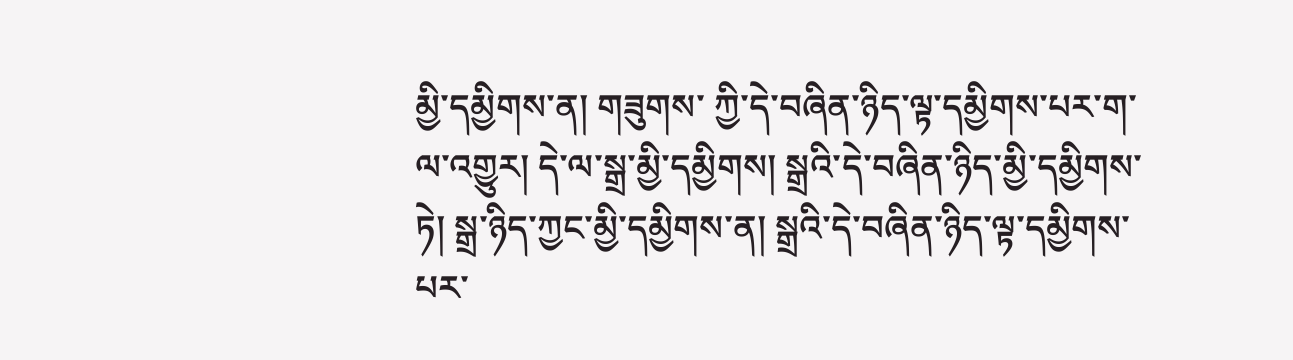མྱི་དམྱིགས་ན། གཟུགས་ ཀྱི་དེ་བཞིན་ཉིད་ལྟ་དམྱིགས་པར་ག་ལ་འགྱུར། དེ་ལ་སྒྲ་མྱི་དམྱིགས། སྒྲའི་དེ་བཞིན་ཉིད་མྱི་དམྱིགས་ཏེ། སྒྲ་ཉིད་ཀྱང་མྱི་དམྱིགས་ན། སྒྲའི་དེ་བཞིན་ཉིད་ལྟ་དམྱིགས་པར་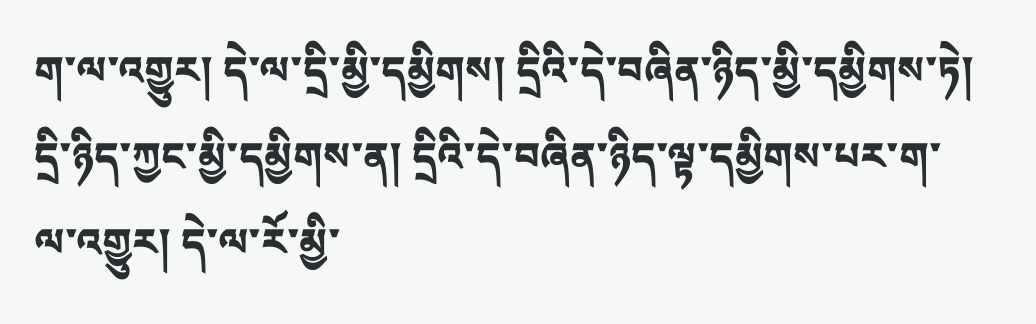ག་ལ་འགྱུར། དེ་ལ་དྲི་མྱི་དམྱིགས། དྲིའི་དེ་བཞིན་ཉིད་མྱི་དམྱིགས་ཏེ། དྲི་ཉིད་ཀྱང་མྱི་དམྱིགས་ན། དྲིའི་དེ་བཞིན་ཉིད་ལྟ་དམྱིགས་པར་ག་ལ་འགྱུར། དེ་ལ་རོ་མྱི་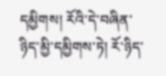དམྱིགས། རོའི་དེ་བཞིན་ཉིད་མྱི་དམྱིགས་ཏེ། རོ་ཉིད་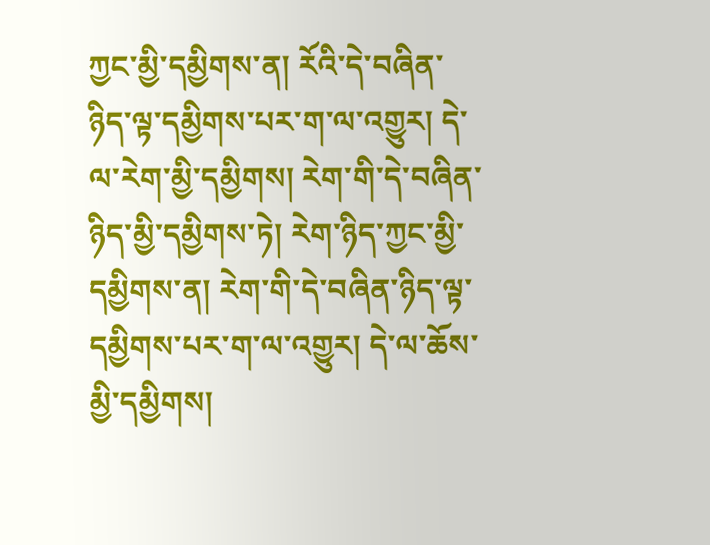ཀྱང་མྱི་དམྱིགས་ན། རོའི་དེ་བཞིན་ཉིད་ལྟ་དམྱིགས་པར་ག་ལ་འགྱུར། དེ་ལ་རེག་མྱི་དམྱིགས། རེག་གི་དེ་བཞིན་ཉིད་མྱི་དམྱིགས་ཏེ། རེག་ཉིད་ཀྱང་མྱི་དམྱིགས་ན། རེག་གི་དེ་བཞིན་ཉིད་ལྟ་དམྱིགས་པར་ག་ལ་འགྱུར། དེ་ལ་ཆོས་མྱི་དམྱིགས།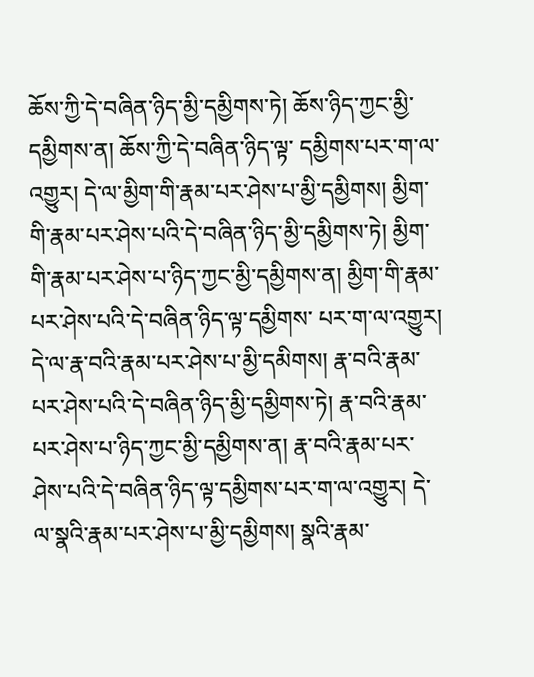ཆོས་ཀྱི་དེ་བཞིན་ཉིད་མྱི་དམྱིགས་ཏེ། ཆོས་ཉིད་ཀྱང་མྱི་དམྱིགས་ན། ཆོས་ཀྱི་དེ་བཞིན་ཉིད་ལྟ་ དམྱིགས་པར་ག་ལ་འགྱུར། དེ་ལ་མྱིག་གི་རྣམ་པར་ཤེས་པ་མྱི་དམྱིགས། མྱིག་གི་རྣམ་པར་ཤེས་པའི་དེ་བཞིན་ཉིད་མྱི་དམྱིགས་ཏེ། མྱིག་གི་རྣམ་པར་ཤེས་པ་ཉིད་ཀྱང་མྱི་དམྱིགས་ན། མྱིག་གི་རྣམ་པར་ཤེས་པའི་དེ་བཞིན་ཉིད་ལྟ་དམྱིགས་ པར་ག་ལ་འགྱུར། དེ་ལ་རྣ་བའི་རྣམ་པར་ཤེས་པ་མྱི་དམིགས། རྣ་བའི་རྣམ་པར་ཤེས་པའི་དེ་བཞིན་ཉིད་མྱི་དམྱིགས་ཏེ། རྣ་བའི་རྣམ་པར་ཤེས་པ་ཉིད་ཀྱང་མྱི་དམྱིགས་ན། རྣ་བའི་རྣམ་པར་ཤེས་པའི་དེ་བཞིན་ཉིད་ལྟ་དམྱིགས་པར་ག་ལ་འགྱུར། དེ་ལ་སྣའི་རྣམ་པར་ཤེས་པ་མྱི་དམྱིགས། སྣའི་རྣམ་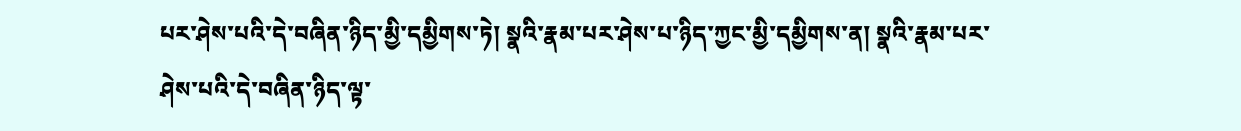པར་ཤེས་པའི་དེ་བཞིན་ཉིད་མྱི་དམྱིགས་ཏེ། སྣའི་རྣམ་པར་ཤེས་པ་ཉིད་ཀྱང་མྱི་དམྱིགས་ན། སྣའི་རྣམ་པར་ཤེས་པའི་དེ་བཞིན་ཉིད་ལྟ་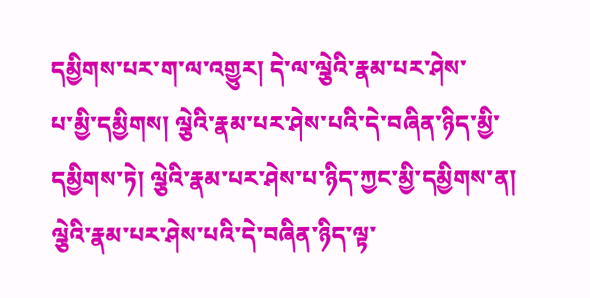དམྱིགས་པར་ག་ལ་འགྱུར། དེ་ལ་ལྕེའི་རྣམ་པར་ཤེས་
པ་མྱི་དམྱིགས། ལྕེའི་རྣམ་པར་ཤེས་པའི་དེ་བཞིན་ཉིད་མྱི་དམྱིགས་ཏེ། ལྕེའི་རྣམ་པར་ཤེས་པ་ཉིད་ཀྱང་མྱི་དམྱིགས་ན། ལྕེའི་རྣམ་པར་ཤེས་པའི་དེ་བཞིན་ཉིད་ལྟ་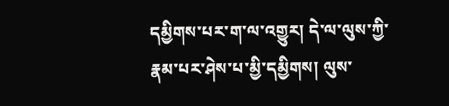དམྱིགས་པར་ག་ལ་འགྱུར། དེ་ལ་ལུས་ཀྱི་རྣམ་པར་ཤེས་པ་མྱི་དམྱིགས། ལུས་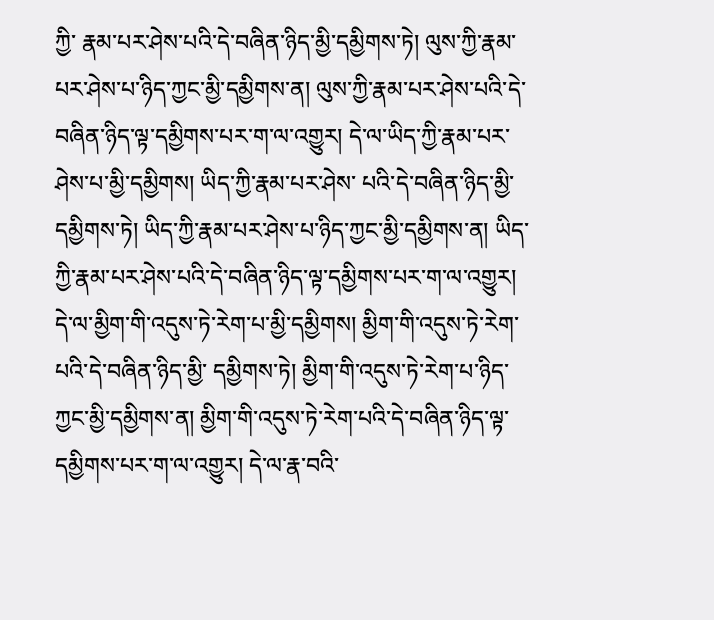ཀྱི་ རྣམ་པར་ཤེས་པའི་དེ་བཞིན་ཉིད་མྱི་དམྱིགས་ཏེ། ལུས་ཀྱི་རྣམ་པར་ཤེས་པ་ཉིད་ཀྱང་མྱི་དམྱིགས་ན། ལུས་ཀྱི་རྣམ་པར་ཤེས་པའི་དེ་བཞིན་ཉིད་ལྟ་དམྱིགས་པར་ག་ལ་འགྱུར། དེ་ལ་ཡིད་ཀྱི་རྣམ་པར་ཤེས་པ་མྱི་དམྱིགས། ཡིད་ཀྱི་རྣམ་པར་ཤེས་ པའི་དེ་བཞིན་ཉིད་མྱི་དམྱིགས་ཏེ། ཡིད་ཀྱི་རྣམ་པར་ཤེས་པ་ཉིད་ཀྱང་མྱི་དམྱིགས་ན། ཡིད་ཀྱི་རྣམ་པར་ཤེས་པའི་དེ་བཞིན་ཉིད་ལྟ་དམྱིགས་པར་ག་ལ་འགྱུར། དེ་ལ་མྱིག་གི་འདུས་ཏེ་རེག་པ་མྱི་དམྱིགས། མྱིག་གི་འདུས་ཏེ་རེག་པའི་དེ་བཞིན་ཉིད་མྱི་ དམྱིགས་ཏེ། མྱིག་གི་འདུས་ཏེ་རེག་པ་ཉིད་ཀྱང་མྱི་དམྱིགས་ན། མྱིག་གི་འདུས་ཏེ་རེག་པའི་དེ་བཞིན་ཉིད་ལྟ་དམྱིགས་པར་ག་ལ་འགྱུར། དེ་ལ་རྣ་བའི་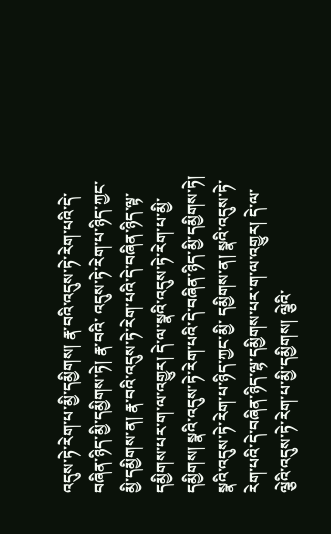འདུས་ཏེ་རེག་པ་མྱི་དམྱིགས། རྣ་བའི་འདུས་ཏེ་རེག་པའི་དེ་བཞིན་ཉིད་མྱི་དམྱིགས་ཏེ། རྣ་བའི་ འདུས་ཏེ་རེག་པ་ཉིད་ཀྱང་མྱི་དམྱིགས་ན། རྣ་བའི་འདུས་ཏེ་རེག་པའི་དེ་བཞིན་ཉིད་ལྟ་དམྱིགས་པར་ག་ལ་འགྱུར། དེ་ལ་སྣའི་འདུས་ཏེ་རེག་པ་མྱི་དམྱིགས། སྣའི་འདུས་ཏེ་རེག་པའི་དེ་བཞིན་ཉིད་མྱི་དམྱིགས་ཏེ། སྣའི་འདུས་ཏེ་རེག་པ་ཉིད་ཀྱང་མྱི་ དམྱིགས་ན། སྣའི་འདུས་ཏེ་རེག་པའི་དེ་བཞིན་ཉིད་ལྷ་དམྱིགས་པར་ག་ལ་འགྱུར། དེ་ལ་ལྕེའི་འདུས་ཏེ་རེག་པ་མྱི་དམྱིགས། ལྕེའི་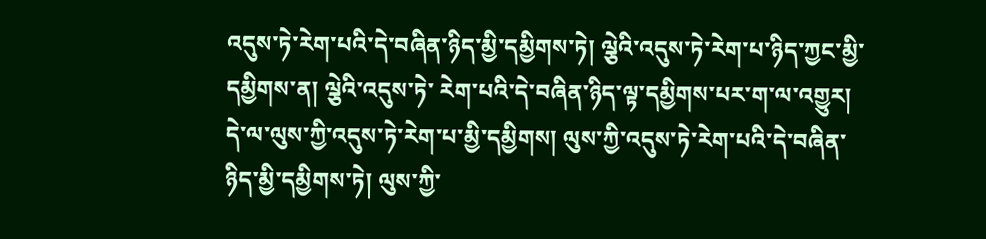འདུས་ཏེ་རེག་པའི་དེ་བཞིན་ཉིད་མྱི་དམྱིགས་ཏེ། ལྕེའི་འདུས་ཏེ་རེག་པ་ཉིད་ཀྱང་མྱི་དམྱིགས་ན། ལྕེའི་འདུས་ཏེ་ རེག་པའི་དེ་བཞིན་ཉིད་ལྟ་དམྱིགས་པར་ག་ལ་འགྱུར། དེ་ལ་ལུས་ཀྱི་འདུས་ཏེ་རེག་པ་མྱི་དམྱིགས། ལུས་ཀྱི་འདུས་ཏེ་རེག་པའི་དེ་བཞིན་ཉིད་མྱི་དམྱིགས་ཏེ། ལུས་ཀྱི་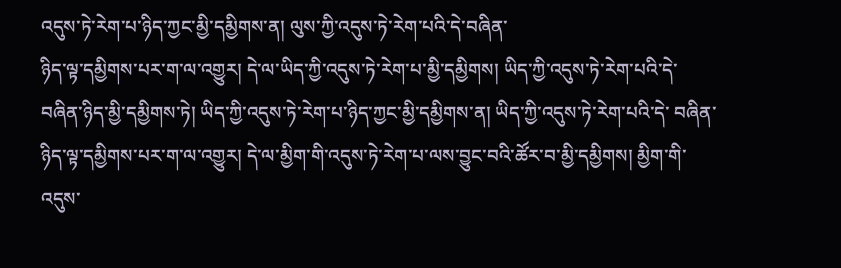འདུས་ཏེ་རེག་པ་ཉིད་ཀྱང་མྱི་དམྱིགས་ན། ལུས་ཀྱི་འདུས་ཏེ་རེག་པའི་དེ་བཞིན་
ཉིད་ལྟ་དམྱིགས་པར་ག་ལ་འགྱུར། དེ་ལ་ཡིད་ཀྱི་འདུས་ཏེ་རེག་པ་མྱི་དམྱིགས། ཡིད་ཀྱི་འདུས་ཏེ་རེག་པའི་དེ་བཞིན་ཉིད་མྱི་དམྱིགས་ཏེ། ཡིད་ཀྱི་འདུས་ཏེ་རེག་པ་ཉིད་ཀྱང་མྱི་དམྱིགས་ན། ཡིད་ཀྱི་འདུས་ཏེ་རེག་པའི་དེ་ བཞིན་ཉིད་ལྟ་དམྱིགས་པར་ག་ལ་འགྱུར། དེ་ལ་མྱིག་གི་འདུས་ཏེ་རེག་པ་ལས་བྱུང་བའི་ཚོར་བ་མྱི་དམྱིགས། མྱིག་གི་འདུས་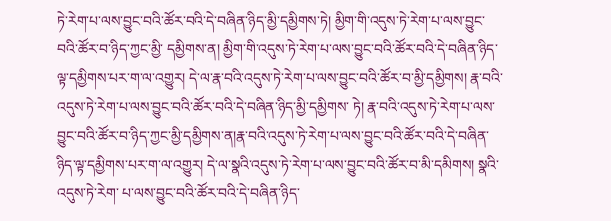ཏེ་རེག་པ་ལས་བྱུང་བའི་ཚོར་བའི་དེ་བཞིན་ཉིད་མྱི་དམྱིགས་ཏེ། མྱིག་གི་འདུས་ཏེ་རེག་པ་ལས་བྱུང་བའི་ཚོར་བ་ཉིད་ཀྱང་མྱི་ དམྱིགས་ན། མྱིག་གི་འདུས་ཏེ་རེག་པ་ལས་བྱུང་བའི་ཚོར་བའི་དེ་བཞིན་ཉིད་ལྟ་དམྱིགས་པར་ག་ལ་འགྱུར། དེ་ལ་རྣ་བའི་འདུས་ཏེ་རེག་པ་ལས་བྱུང་བའི་ཚོར་བ་མྱི་དམྱིགས། རྣ་བའི་འདུས་ཏེ་རེག་པ་ལས་བྱུང་བའི་ཚོར་བའི་དེ་བཞིན་ཉིད་མྱི་དམྱིགས་ ཏེ། རྣ་བའི་འདུས་ཏེ་རེག་པ་ལས་བྱུང་བའི་ཚོར་བ་ཉིད་ཀྱང་མྱི་དམྱིགས་ན།རྣ་བའི་འདུས་ཏེ་རེག་པ་ལས་བྱུང་བའི་ཚོར་བའི་དེ་བཞིན་ཉིད་ལྟ་དམྱིགས་པར་ག་ལ་འགྱུར། དེ་ལ་སྣའི་འདུས་ཏེ་རེག་པ་ལས་བྱུང་བའི་ཚོར་བ་མི་དམིགས། སྣའི་འདུས་ཏེ་རེག་ པ་ལས་བྱུང་བའི་ཚོར་བའི་དེ་བཞིན་ཉིད་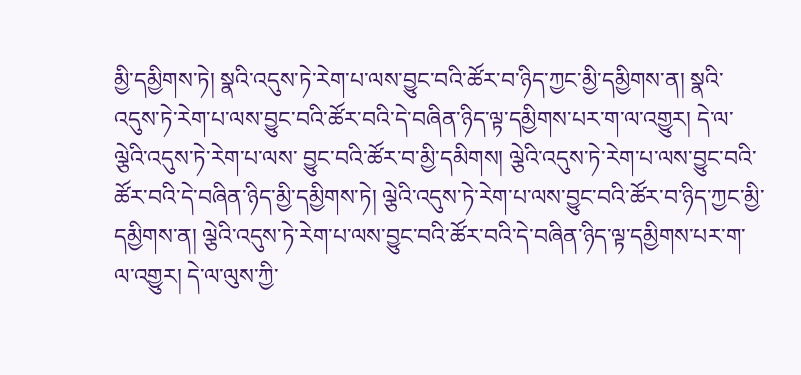མྱི་དམྱིགས་ཏེ། སྣའི་འདུས་ཏེ་རེག་པ་ལས་བྱུང་བའི་ཚོར་བ་ཉིད་ཀྱང་མྱི་དམྱིགས་ན། སྣའི་འདུས་ཏེ་རེག་པ་ལས་བྱུང་བའི་ཚོར་བའི་དེ་བཞིན་ཉིད་ལྟ་དམྱིགས་པར་ག་ལ་འགྱུར། དེ་ལ་ལྕེའི་འདུས་ཏེ་རེག་པ་ལས་ བྱུང་བའི་ཚོར་བ་མྱི་དམིགས། ལྕེའི་འདུས་ཏེ་རེག་པ་ལས་བྱུང་བའི་ཚོར་བའི་དེ་བཞིན་ཉིད་མྱི་དམྱིགས་ཏེ། ལྕེའི་འདུས་ཏེ་རེག་པ་ལས་བྱུང་བའི་ཚོར་བ་ཉིད་ཀྱང་མྱི་དམྱིགས་ན། ལྕེའི་འདུས་ཏེ་རེག་པ་ལས་བྱུང་བའི་ཚོར་བའི་དེ་བཞིན་ཉིད་ལྟ་དམྱིགས་པར་ག་ ལ་འགྱུར། དེ་ལ་ལུས་ཀྱི་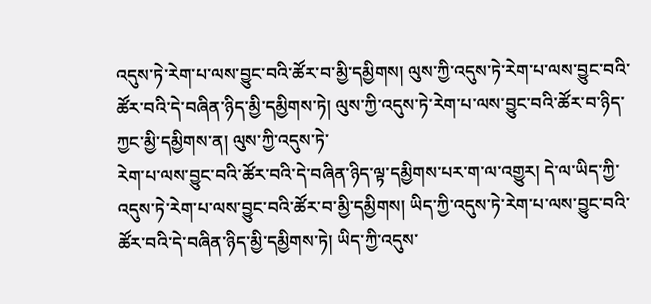འདུས་ཏེ་རེག་པ་ལས་བྱུང་བའི་ཚོར་བ་མྱི་དམྱིགས། ལུས་ཀྱི་འདུས་ཏེ་རེག་པ་ལས་བྱུང་བའི་ཚོར་བའི་དེ་བཞིན་ཉིད་མྱི་དམྱིགས་ཏེ། ལུས་ཀྱི་འདུས་ཏེ་རེག་པ་ལས་བྱུང་བའི་ཚོར་བ་ཉིད་ཀྱང་མྱི་དམྱིགས་ན། ལུས་ཀྱི་འདུས་ཏེ་
རེག་པ་ལས་བྱུང་བའི་ཚོར་བའི་དེ་བཞིན་ཉིད་ལྟ་དམྱིགས་པར་ག་ལ་འགྱུར། དེ་ལ་ཡིད་ཀྱི་འདུས་ཏེ་རེག་པ་ལས་བྱུང་བའི་ཚོར་བ་མྱི་དམྱིགས། ཡིད་ཀྱི་འདུས་ཏེ་རེག་པ་ལས་བྱུང་བའི་ཚོར་བའི་དེ་བཞིན་ཉིད་མྱི་དམྱིགས་ཏེ། ཡིད་ཀྱི་འདུས་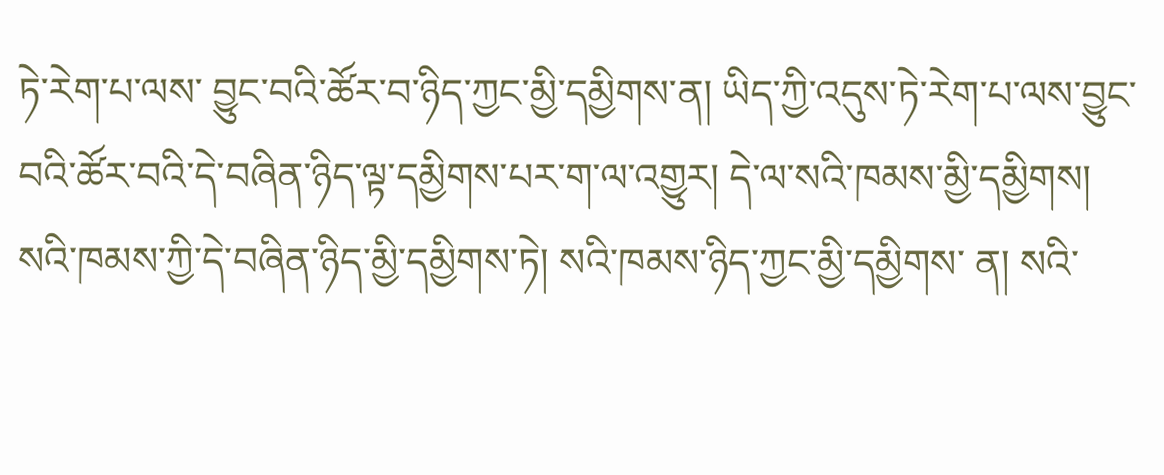ཏེ་རེག་པ་ལས་ བྱུང་བའི་ཚོར་བ་ཉིད་ཀྱང་མྱི་དམྱིགས་ན། ཡིད་ཀྱི་འདུས་ཏེ་རེག་པ་ལས་བྱུང་བའི་ཚོར་བའི་དེ་བཞིན་ཉིད་ལྟ་དམྱིགས་པར་ག་ལ་འགྱུར། དེ་ལ་སའི་ཁམས་མྱི་དམྱིགས། སའི་ཁམས་ཀྱི་དེ་བཞིན་ཉིད་མྱི་དམྱིགས་ཏེ། སའི་ཁམས་ཉིད་ཀྱང་མྱི་དམྱིགས་ ན། སའི་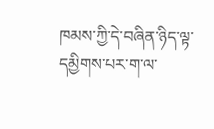ཁམས་ཀྱི་དེ་བཞིན་ཉིད་ལྟ་དམྱིགས་པར་ག་ལ་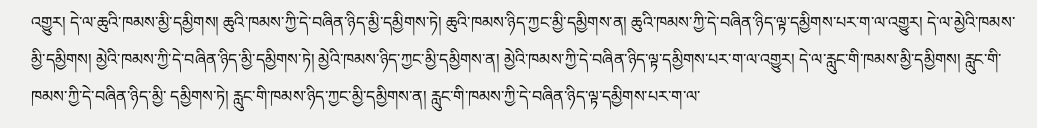འགྱུར། དེ་ལ་ཆུའི་ཁམས་མྱི་དམྱིགས། ཆུའི་ཁམས་ཀྱི་དེ་བཞིན་ཉིད་མྱི་དམྱིགས་ཏེ། ཆུའི་ཁམས་ཉིད་ཀྱང་མྱི་དམྱིགས་ན། ཆུའི་ཁམས་ཀྱི་དེ་བཞིན་ཉིད་ལྟ་དམྱིགས་པར་ག་ལ་འགྱུར། དེ་ལ་མྱེའི་ཁམས་མྱི་དམྱིགས། མྱེའི་ཁམས་ཀྱི་དེ་བཞིན་ཉིད་མྱི་དམྱིགས་ཏེ། མྱེའི་ཁམས་ཉིད་ཀྱང་མྱི་དམྱིགས་ན། མྱེའི་ཁམས་ཀྱི་དེ་བཞིན་ཉིད་ལྟ་དམྱིགས་པར་ག་ལ་འགྱུར། དེ་ལ་རླུང་གི་ཁམས་མྱི་དམྱིགས། རླུང་གི་ཁམས་ཀྱི་དེ་བཞིན་ཉིད་མྱི་ དམྱིགས་ཏེ། རླུང་གི་ཁམས་ཉིད་ཀྱང་མྱི་དམྱིགས་ན། རླུང་གི་ཁམས་ཀྱི་དེ་བཞིན་ཉིད་ལྟ་དམྱིགས་པར་ག་ལ་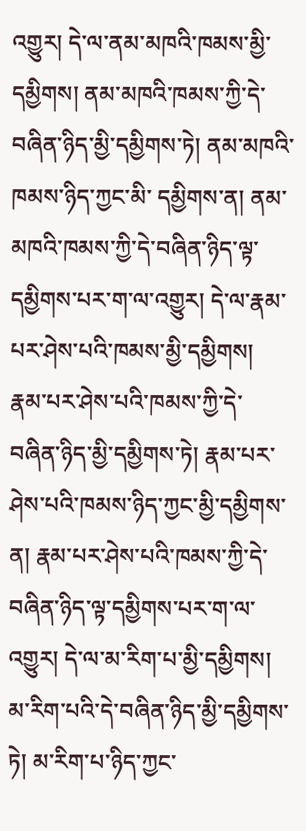འགྱུར། དེ་ལ་ནམ་མཁའི་ཁམས་མྱི་དམྱིགས། ནམ་མཁའི་ཁམས་ཀྱི་དེ་བཞིན་ཉིད་མྱི་དམྱིགས་ཏེ། ནམ་མཁའི་ཁམས་ཉིད་ཀྱང་མི་ དམྱིགས་ན། ནམ་མཁའི་ཁམས་ཀྱི་དེ་བཞིན་ཉིད་ལྟ་དམྱིགས་པར་ག་ལ་འགྱུར། དེ་ལ་རྣམ་པར་ཤེས་པའི་ཁམས་མྱི་དམྱིགས། རྣམ་པར་ཤེས་པའི་ཁམས་ཀྱི་དེ་བཞིན་ཉིད་མྱི་དམྱིགས་ཏེ། རྣམ་པར་ཤེས་པའི་ཁམས་ཉིད་ཀྱང་མྱི་དམྱིགས་ན། རྣམ་པར་ཤེས་པའི་ཁམས་ཀྱི་དེ་བཞིན་ཉིད་ལྟ་དམྱིགས་པར་ག་ལ་འགྱུར། དེ་ལ་མ་རིག་པ་མྱི་དམྱིགས། མ་རིག་པའི་དེ་བཞིན་ཉིད་མྱི་དམྱིགས་ཏེ། མ་རིག་པ་ཉིད་ཀྱང་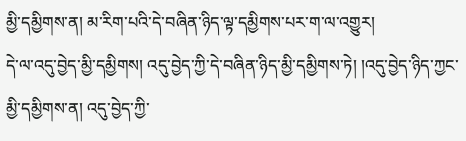མྱི་དམྱིགས་ན། མ་རིག་པའི་དེ་བཞིན་ཉིད་ལྟ་དམྱིགས་པར་ག་ལ་འགྱུར།
དེ་ལ་འདུ་བྱེད་མྱི་དམྱིགས། འདུ་བྱེད་ཀྱི་དེ་བཞིན་ཉིད་མྱི་དམྱིགས་ཏེ། །འདུ་བྱེད་ཉིད་ཀྱང་མྱི་དམྱིགས་ན། འདུ་བྱེད་ཀྱི་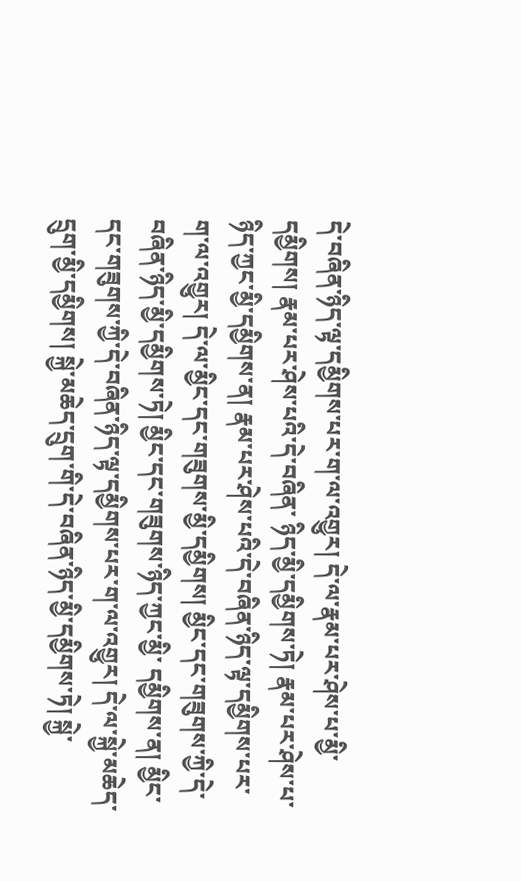དེ་བཞིན་ཉིད་ལྟ་དམྱིགས་པར་ག་ལ་འགྱུར། དེ་ལ་རྣམ་པར་ཤེས་པ་མྱི་དམྱིགས། རྣམ་པར་ཤེས་པའི་དེ་བཞིན་ ཉིད་མྱི་དམྱིགས་ཏེ། རྣམ་པར་ཤེས་པ་ཉིད་ཀྱང་མྱི་དམྱིགས་ན། རྣམ་པར་ཤེས་པའི་དེ་བཞིན་ཉིད་ལྟ་དམྱིགས་པར་ག་ལ་འགྱུར། དེ་ལ་མྱིང་དང་གཟུགས་མྱི་དམྱིགས། མྱིང་དང་གཟུགས་ཀྱི་དེ་བཞིན་ཉིད་མྱི་དམྱིགས་ཏེ། མྱིང་དང་གཟུགས་ཉིད་ཀྱང་མྱི་ དམྱིགས་ན། མྱིང་དང་གཟུགས་ཀྱི་དེ་བཞིན་ཉིད་ལྟ་དམྱིགས་པར་ག་ལ་འགྱུར། དེ་ལ་སྐྱེ་མཆེད་དྲུག་མྱི་དམྱིགས། སྐྱེ་མཆེད་དྲུག་གི་དེ་བཞིན་ཉིད་མྱི་དམྱིགས་ཏེ། སྐྱེ་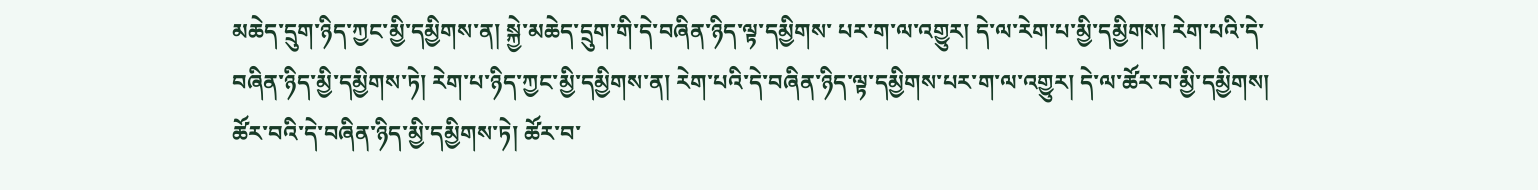མཆེད་དྲུག་ཉིད་ཀྱང་མྱི་དམྱིགས་ན། སྐྱེ་མཆེད་དྲུག་གི་དེ་བཞིན་ཉིད་ལྟ་དམྱིགས་ པར་ག་ལ་འགྱུར། དེ་ལ་རེག་པ་མྱི་དམྱིགས། རེག་པའི་དེ་བཞིན་ཉིད་མྱི་དམྱིགས་ཏེ། རེག་པ་ཉིད་ཀྱང་མྱི་དམྱིགས་ན། རེག་པའི་དེ་བཞིན་ཉིད་ལྟ་དམྱིགས་པར་ག་ལ་འགྱུར། དེ་ལ་ཚོར་བ་མྱི་དམྱིགས། ཚོར་བའི་དེ་བཞིན་ཉིད་མྱི་དམྱིགས་ཏེ། ཚོར་བ་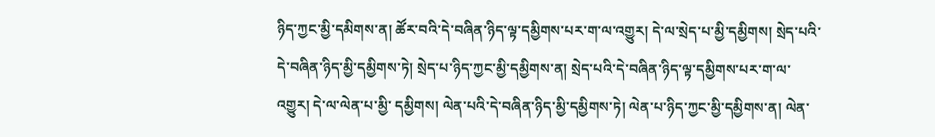ཉིད་ཀྱང་མྱི་དམིགས་ན། ཚོར་བའི་དེ་བཞིན་ཉིད་ལྟ་དམྱིགས་པར་ག་ལ་འགྱུར། དེ་ལ་སྲེད་པ་མྱི་དམྱིགས། སྲེད་པའི་དེ་བཞིན་ཉིད་མྱི་དམྱིགས་ཏེ། སྲེད་པ་ཉིད་ཀྱང་མྱི་དམྱིགས་ན། སྲེད་པའི་དེ་བཞིན་ཉིད་ལྟ་དམྱིགས་པར་ག་ལ་འགྱུར། དེ་ལ་ལེན་པ་མྱི་ དམྱིགས། ལེན་པའི་དེ་བཞིན་ཉིད་མྱི་དམྱིགས་ཏེ། ལེན་པ་ཉིད་ཀྱང་མྱི་དམྱིགས་ན། ལེན་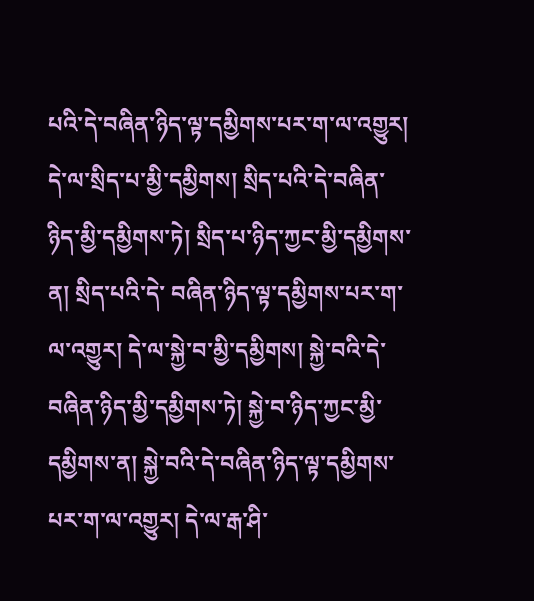པའི་དེ་བཞིན་ཉིད་ལྟ་དམྱིགས་པར་ག་ལ་འགྱུར། དེ་ལ་སྲིད་པ་མྱི་དམྱིགས། སྲིད་པའི་དེ་བཞིན་ཉིད་མྱི་དམྱིགས་ཏེ། སྲིད་པ་ཉིད་ཀྱང་མྱི་དམྱིགས་ན། སྲིད་པའི་དེ་ བཞིན་ཉིད་ལྟ་དམྱིགས་པར་ག་ལ་འགྱུར། དེ་ལ་སྐྱེ་བ་མྱི་དམྱིགས། སྐྱེ་བའི་དེ་བཞིན་ཉིད་མྱི་དམྱིགས་ཏེ། སྐྱེ་བ་ཉིད་ཀྱང་མྱི་དམྱིགས་ན། སྐྱེ་བའི་དེ་བཞིན་ཉིད་ལྟ་དམྱིགས་པར་ག་ལ་འགྱུར། དེ་ལ་རྒ་ཤི་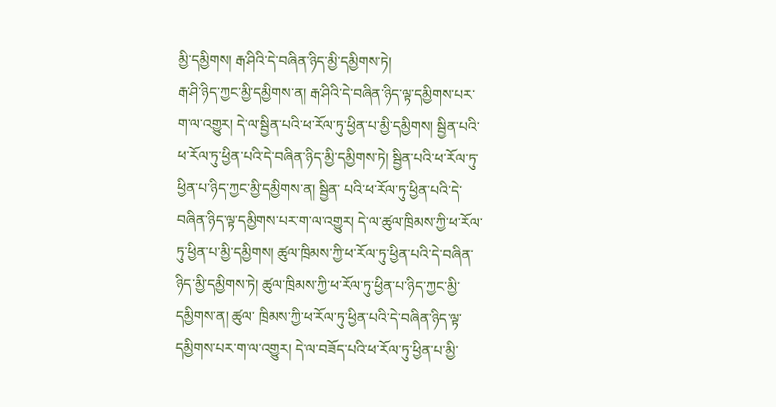མྱི་དམྱིགས། རྒ་ཤིའི་དེ་བཞིན་ཉིད་མྱི་དམྱིགས་ཏེ།
རྒ་ཤི་ཉིད་ཀྱང་མྱི་དམྱིགས་ན། རྒ་ཤིའི་དེ་བཞིན་ཉིད་ལྟ་དམྱིགས་པར་ག་ལ་འགྱུར། དེ་ལ་སྦྱིན་པའི་ཕ་རོལ་ཏུ་ཕྱིན་པ་མྱི་དམྱིགས། སྦྱིན་པའི་ཕ་རོལ་ཏུ་ཕྱིན་པའི་དེ་བཞིན་ཉིད་མྱི་དམྱིགས་ཏེ། སྦྱིན་པའི་ཕ་རོལ་ཏུ་ཕྱིན་པ་ཉིད་ཀྱང་མྱི་དམྱིགས་ན། སྦྱིན་ པའི་ཕ་རོལ་ཏུ་ཕྱིན་པའི་དེ་བཞིན་ཉིད་ལྟ་དམྱིགས་པར་ག་ལ་འགྱུར། དེ་ལ་ཚུལ་ཁྲིམས་ཀྱི་ཕ་རོལ་ཏུ་ཕྱིན་པ་མྱི་དམྱིགས། ཚུལ་ཁྲིམས་ཀྱི་ཕ་རོལ་ཏུ་ཕྱིན་པའི་དེ་བཞིན་ཉིད་མྱི་དམྱིགས་ཏེ། ཚུལ་ཁྲིམས་ཀྱི་ཕ་རོལ་ཏུ་ཕྱིན་པ་ཉིད་ཀྱང་མྱི་དམྱིགས་ན། ཚུལ་ ཁྲིམས་ཀྱི་ཕ་རོལ་ཏུ་ཕྱིན་པའི་དེ་བཞིན་ཉིད་ལྟ་དམྱིགས་པར་ག་ལ་འགྱུར། དེ་ལ་བཟོད་པའི་ཕ་རོལ་ཏུ་ཕྱིན་པ་མྱི་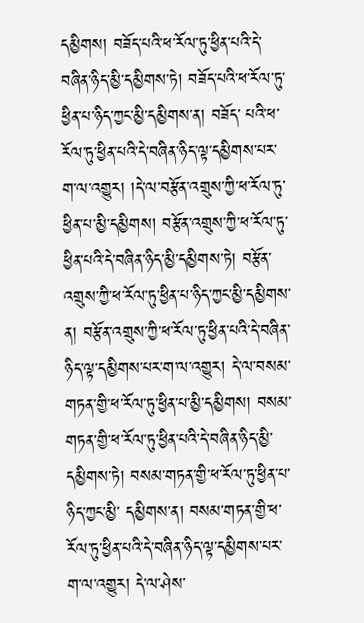དམྱིགས། བཟོད་པའི་ཕ་རོལ་ཏུ་ཕྱིན་པའི་དེ་བཞིན་ཉིད་མྱི་དམྱིགས་ཏེ། བཟོད་པའི་ཕ་རོལ་ཏུ་ཕྱིན་པ་ཉིད་ཀྱང་མྱི་དམྱིགས་ན། བཟོད་ པའི་ཕ་རོལ་ཏུ་ཕྱིན་པའི་དེ་བཞིན་ཉིད་ལྟ་དམྱིགས་པར་ག་ལ་འགྱུར། །དེ་ལ་བརྩོན་འགྲུས་ཀྱི་ཕ་རོལ་ཏུ་ཕྱིན་པ་མྱི་དམྱིགས། བརྩོན་འགྲུས་ཀྱི་ཕ་རོལ་ཏུ་ཕྱིན་པའི་དེ་བཞིན་ཉིད་མྱི་དམྱིགས་ཏེ། བརྩོན་འགྲུས་ཀྱི་ཕ་རོལ་ཏུ་ཕྱིན་པ་ཉིད་ཀྱང་མྱི་དམྱིགས་ན། བརྩོན་འགྲུས་ཀྱི་ཕ་རོལ་ཏུ་ཕྱིན་པའི་དེ་བཞིན་ཉིད་ལྟ་དམྱིགས་པར་ག་ལ་འགྱུར། དེ་ལ་བསམ་གཏན་གྱི་ཕ་རོལ་ཏུ་ཕྱིན་པ་མྱི་དམྱིགས། བསམ་གཏན་གྱི་ཕ་རོལ་ཏུ་ཕྱིན་པའི་དེ་བཞིན་ཉིད་མྱི་དམྱིགས་ཏེ། བསམ་གཏན་གྱི་ཕ་རོལ་ཏུ་ཕྱིན་པ་ཉིད་ཀྱང་མྱི་ དམྱིགས་ན། བསམ་གཏན་གྱི་ཕ་རོལ་ཏུ་ཕྱིན་པའི་དེ་བཞིན་ཉིད་ལྟ་དམྱིགས་པར་ག་ལ་འགྱུར། དེ་ལ་ཤེས་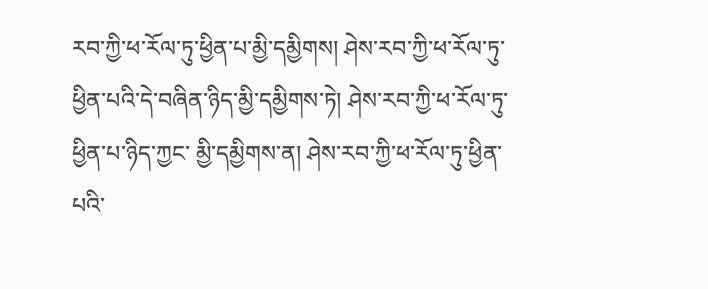རབ་ཀྱི་ཕ་རོལ་ཏུ་ཕྱིན་པ་མྱི་དམྱིགས། ཤེས་རབ་ཀྱི་ཕ་རོལ་ཏུ་ཕྱིན་པའི་དེ་བཞིན་ཉིད་མྱི་དམྱིགས་ཏེ། ཤེས་རབ་ཀྱི་ཕ་རོལ་ཏུ་ཕྱིན་པ་ཉིད་ཀྱང་ མྱི་དམྱིགས་ན། ཤེས་རབ་ཀྱི་ཕ་རོལ་ཏུ་ཕྱིན་པའི་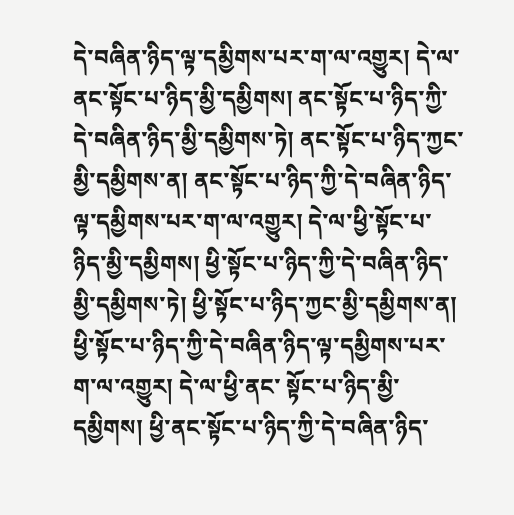དེ་བཞིན་ཉིད་ལྟ་དམྱིགས་པར་ག་ལ་འགྱུར། དེ་ལ་ནང་སྟོང་པ་ཉིད་མྱི་དམྱིགས། ནང་སྟོང་པ་ཉིད་ཀྱི་དེ་བཞིན་ཉིད་མྱི་དམྱིགས་ཏེ། ནང་སྟོང་པ་ཉིད་ཀྱང་མྱི་དམྱིགས་ན། ནང་སྟོང་པ་ཉིད་ཀྱི་དེ་བཞིན་ཉིད་
ལྟ་དམྱིགས་པར་ག་ལ་འགྱུར། དེ་ལ་ཕྱི་སྟོང་པ་ཉིད་མྱི་དམྱིགས། ཕྱི་སྟོང་པ་ཉིད་ཀྱི་དེ་བཞིན་ཉིད་མྱི་དམྱིགས་ཏེ། ཕྱི་སྟོང་པ་ཉིད་ཀྱང་མྱི་དམྱིགས་ན། ཕྱི་སྟོང་པ་ཉིད་ཀྱི་དེ་བཞིན་ཉིད་ལྟ་དམྱིགས་པར་ག་ལ་འགྱུར། དེ་ལ་ཕྱི་ནང་ སྟོང་པ་ཉིད་མྱི་དམྱིགས། ཕྱི་ནང་སྟོང་པ་ཉིད་ཀྱི་དེ་བཞིན་ཉིད་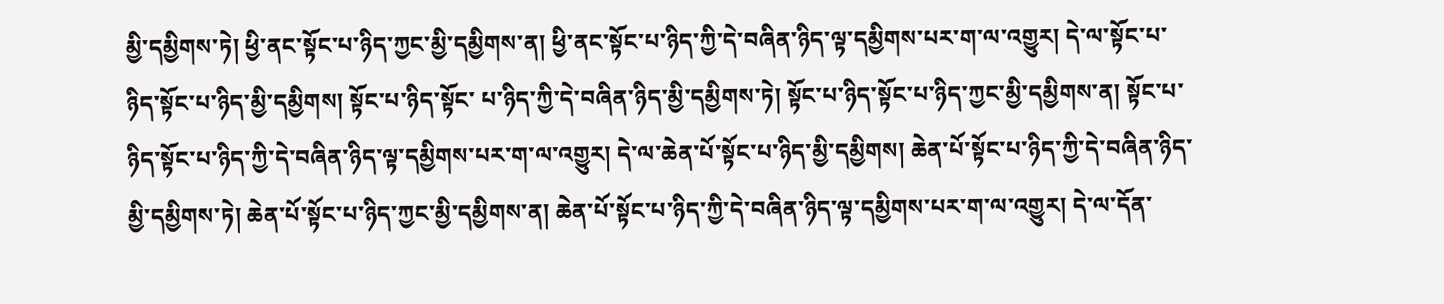མྱི་དམྱིགས་ཏེ། ཕྱི་ནང་སྟོང་པ་ཉིད་ཀྱང་མྱི་དམྱིགས་ན། ཕྱི་ནང་སྟོང་པ་ཉིད་ཀྱི་དེ་བཞིན་ཉིད་ལྟ་དམྱིགས་པར་ག་ལ་འགྱུར། དེ་ལ་སྟོང་པ་ཉིད་སྟོང་པ་ཉིད་མྱི་དམྱིགས། སྟོང་པ་ཉིད་སྟོང་ པ་ཉིད་ཀྱི་དེ་བཞིན་ཉིད་མྱི་དམྱིགས་ཏེ། སྟོང་པ་ཉིད་སྟོང་པ་ཉིད་ཀྱང་མྱི་དམྱིགས་ན། སྟོང་པ་ཉིད་སྟོང་པ་ཉིད་ཀྱི་དེ་བཞིན་ཉིད་ལྟ་དམྱིགས་པར་ག་ལ་འགྱུར། དེ་ལ་ཆེན་པོ་སྟོང་པ་ཉིད་མྱི་དམྱིགས། ཆེན་པོ་སྟོང་པ་ཉིད་ཀྱི་དེ་བཞིན་ཉིད་མྱི་དམྱིགས་ཏེ། ཆེན་པོ་སྟོང་པ་ཉིད་ཀྱང་མྱི་དམྱིགས་ན། ཆེན་པོ་སྟོང་པ་ཉིད་ཀྱི་དེ་བཞིན་ཉིད་ལྟ་དམྱིགས་པར་ག་ལ་འགྱུར། དེ་ལ་དོན་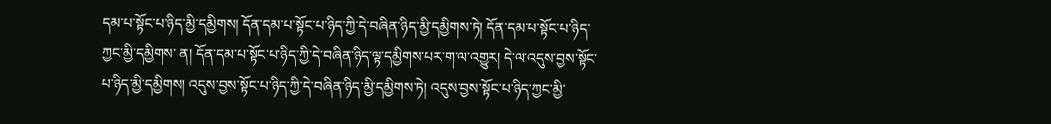དམ་པ་སྟོང་པ་ཉིད་མྱི་དམྱིགས། དོན་དམ་པ་སྟོང་པ་ཉིད་ཀྱི་དེ་བཞིན་ཉིད་མྱི་དམྱིགས་ཏེ། དོན་དམ་པ་སྟོང་པ་ཉིད་ཀྱང་མྱི་དམྱིགས་ ན། དོན་དམ་པ་སྟོང་པ་ཉིད་ཀྱི་དེ་བཞིན་ཉིད་ལྟ་དམྱིགས་པར་ག་ལ་འགྱུར། དེ་ལ་འདུས་བྱས་སྟོང་པ་ཉིད་མྱི་དམྱིགས། འདུས་བྱས་སྟོང་པ་ཉིད་ཀྱི་དེ་བཞིན་ཉིད་མྱི་དམྱིགས་ཏེ། འདུས་བྱས་སྟོང་པ་ཉིད་ཀྱང་མྱི་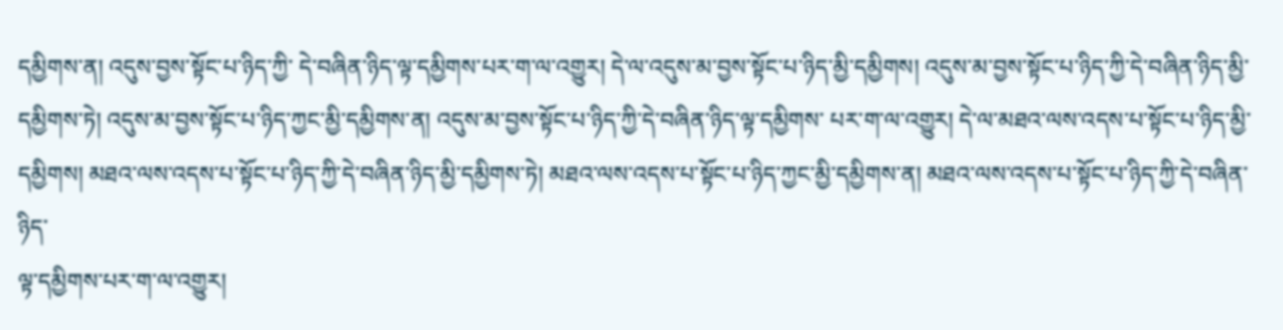དམྱིགས་ན། འདུས་བྱས་སྟོང་པ་ཉིད་ཀྱི་ དེ་བཞིན་ཉིད་ལྟ་དམྱིགས་པར་ག་ལ་འགྱུར། དེ་ལ་འདུས་མ་བྱས་སྟོང་པ་ཉིད་མྱི་དམྱིགས། འདུས་མ་བྱས་སྟོང་པ་ཉིད་ཀྱི་དེ་བཞིན་ཉིད་མྱི་དམྱིགས་ཏེ། འདུས་མ་བྱས་སྟོང་པ་ཉིད་ཀྱང་མྱི་དམྱིགས་ན། འདུས་མ་བྱས་སྟོང་པ་ཉིད་ཀྱི་དེ་བཞིན་ཉིད་ལྟ་དམྱིགས་ པར་ག་ལ་འགྱུར། དེ་ལ་མཐའ་ལས་འདས་པ་སྟོང་པ་ཉིད་མྱི་དམྱིགས། མཐའ་ལས་འདས་པ་སྟོང་པ་ཉིད་ཀྱི་དེ་བཞིན་ཉིད་མྱི་དམྱིགས་ཏེ། མཐའ་ལས་འདས་པ་སྟོང་པ་ཉིད་ཀྱང་མྱི་དམྱིགས་ན། མཐའ་ལས་འདས་པ་སྟོང་པ་ཉིད་ཀྱི་དེ་བཞིན་ཉིད་
ལྟ་དམྱིགས་པར་ག་ལ་འགྱུར།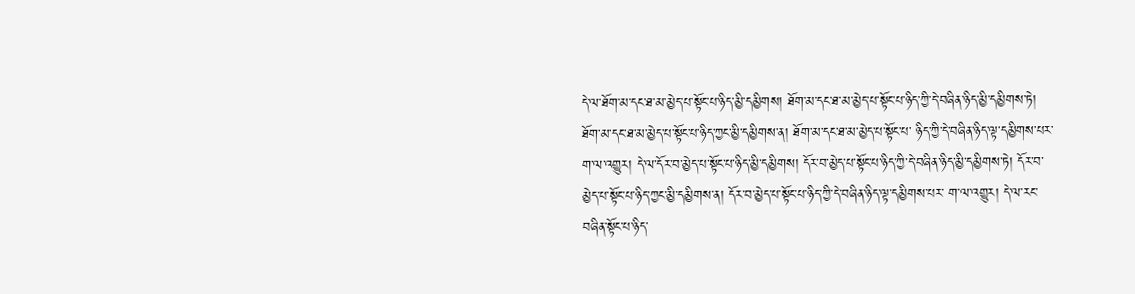དེ་ལ་ཐོག་མ་དང་ཐ་མ་མྱེད་པ་སྟོང་པ་ཉིད་མྱི་དམྱིགས། ཐོག་མ་དང་ཐ་མ་མྱེད་པ་སྟོང་པ་ཉིད་ཀྱི་དེ་བཞིན་ཉིད་མྱི་དམྱིགས་ཏེ། ཐོག་མ་དང་ཐ་མ་མྱེད་པ་སྟོང་པ་ཉིད་ཀྱང་མྱི་དམྱིགས་ན། ཐོག་མ་དང་ཐ་མ་མྱེད་པ་སྟོང་པ་ ཉིད་ཀྱི་དེ་བཞིན་ཉིད་ལྟ་དམྱིགས་པར་ག་ལ་འགྱུར། དེ་ལ་དོར་བ་མྱེད་པ་སྟོང་པ་ཉིད་མྱི་དམྱིགས། དོར་བ་མྱེད་པ་སྟོང་པ་ཉིད་ཀྱི་དེ་བཞིན་ཉིད་མྱི་དམྱིགས་ཏེ། དོར་བ་མྱེད་པ་སྟོང་པ་ཉིད་ཀྱང་མྱི་དམྱིགས་ན། དོར་བ་མྱེད་པ་སྟོང་པ་ཉིད་ཀྱི་དེ་བཞིན་ཉིད་ལྟ་དམྱིགས་པར་ ག་ལ་འགྱུར། དེ་ལ་རང་བཞིན་སྟོང་པ་ཉིད་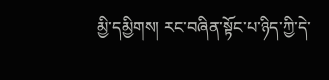མྱི་དམྱིགས། རང་བཞིན་སྟོང་པ་ཉིད་ཀྱི་དེ་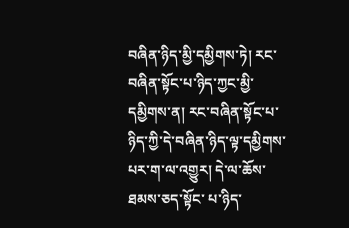བཞིན་ཉིད་མྱི་དམྱིགས་ཏེ། རང་བཞིན་སྟོང་པ་ཉིད་ཀྱང་མྱི་དམྱིགས་ན། རང་བཞིན་སྟོང་པ་ཉིད་ཀྱི་དེ་བཞིན་ཉིད་ལྟ་དམྱིགས་པར་ག་ལ་འགྱུར། དེ་ལ་ཆོས་ཐམས་ཅད་སྟོང་ པ་ཉིད་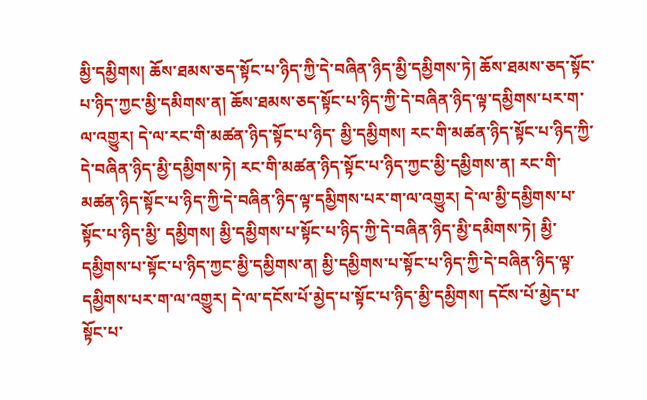མྱི་དམྱིགས། ཆོས་ཐམས་ཅད་སྟོང་པ་ཉིད་ཀྱི་དེ་བཞིན་ཉིད་མྱི་དམྱིགས་ཏེ། ཆོས་ཐམས་ཅད་སྟོང་པ་ཉིད་ཀྱང་མྱི་དམིགས་ན། ཆོས་ཐམས་ཅད་སྟོང་པ་ཉིད་ཀྱི་དེ་བཞིན་ཉིད་ལྟ་དམྱིགས་པར་ག་ལ་འགྱུར། དེ་ལ་རང་གི་མཚན་ཉིད་སྟོང་པ་ཉིད་ མྱི་དམྱིགས། རང་གི་མཚན་ཉིད་སྟོང་པ་ཉིད་ཀྱི་དེ་བཞིན་ཉིད་མྱི་དམྱིགས་ཏེ། རང་གི་མཚན་ཉིད་སྟོང་པ་ཉིད་ཀྱང་མྱི་དམྱིགས་ན། རང་གི་མཚན་ཉིད་སྟོང་པ་ཉིད་ཀྱི་དེ་བཞིན་ཉིད་ལྟ་དམྱིགས་པར་ག་ལ་འགྱུར། དེ་ལ་མྱི་དམྱིགས་པ་སྟོང་པ་ཉིད་མྱི་ དམྱིགས། མྱི་དམྱིགས་པ་སྟོང་པ་ཉིད་ཀྱི་དེ་བཞིན་ཉིད་མྱི་དམིགས་ཏེ། མྱི་དམྱིགས་པ་སྟོང་པ་ཉིད་ཀྱང་མྱི་དམྱིགས་ན། མྱི་དམྱིགས་པ་སྟོང་པ་ཉིད་ཀྱི་དེ་བཞིན་ཉིད་ལྟ་དམྱིགས་པར་ག་ལ་འགྱུར། དེ་ལ་དངོས་པོ་མྱེད་པ་སྟོང་པ་ཉིད་མྱི་དམྱིགས། དངོས་པོ་མྱེད་པ་སྟོང་པ་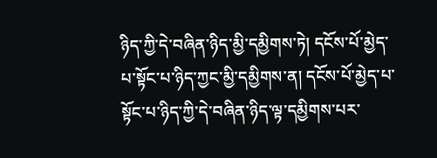ཉིད་ཀྱི་དེ་བཞིན་ཉིད་མྱི་དམྱིགས་ཏེ། དངོས་པོ་མྱེད་པ་སྟོང་པ་ཉིད་ཀྱང་མྱི་དམྱིགས་ན། དངོས་པོ་མྱེད་པ་སྟོང་པ་ཉིད་ཀྱི་དེ་བཞིན་ཉིད་ལྟ་དམྱིགས་པར་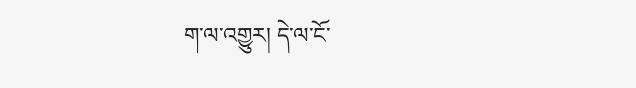ག་ལ་འགྱུར། དེ་ལ་ངོ་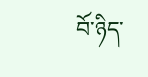བོ་ཉིད་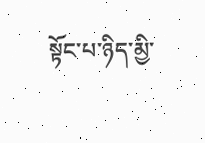སྟོང་པ་ཉིད་མྱི་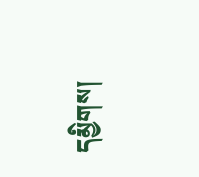དམྱིགས།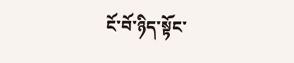ངོ་བོ་ཉིད་སྟོང་